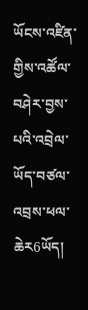ཡོངས་འཛིན་གྱིས་འཚོལ་བཤེར་བྱས་པའི་འབྲེལ་ཡོད་བཙལ་འབྲས་ཕལ་ཆེར6ཡོད།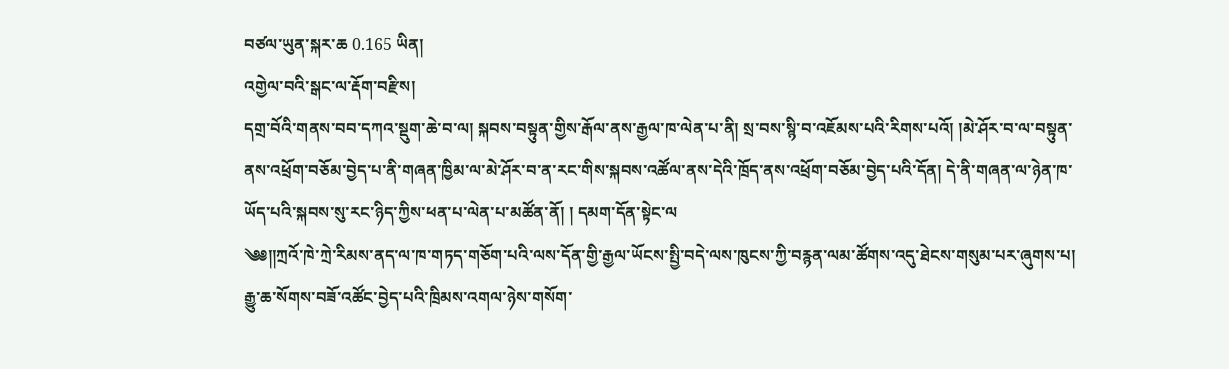བཙལ་ཡུན་སྐར་ཆ 0.165 ཡིན།
འགྱེལ་བའི་སྒང་ལ་རྡོག་བརྫིས།
དགྲ་བོའི་གནས་བབ་དཀའ་སྡུག་ཆེ་བ་ལ། སྐབས་བསྟུན་གྱིས་རྒོལ་ནས་རྒྱལ་ཁ་ལེན་པ་ནི། སྲ་བས་སྙི་བ་འཇོམས་པའི་རིགས་པའོ། །མེ་ཤོར་བ་ལ་བསྟུན་ནས་འཕྲོག་བཅོམ་བྱེད་པ་ནི་གཞན་ཁྱིམ་ལ་མེ་ཤོར་བ་ན་རང་གིས་སྐབས་འཚོལ་ནས་དེའི་ཁྲོད་ནས་འཕྲོག་བཅོམ་བྱེད་པའི་དོན། དེ་ནི་གཞན་ལ་ཉེན་ཁ་ཡོད་པའི་སྐབས་སུ་རང་ཉིད་ཀྱིས་ཕན་པ་ལེན་པ་མཚོན་ནོ། ། དམག་དོན་སྟེང་ལ
༄༅༎ཀྲའོ་ཁེ་ཀྲེ་རིམས་ནད་ལ་ཁ་གཏད་གཅོག་པའི་ལས་དོན་གྱི་རྒྱལ་ཡོངས་སྤྱི་བདེ་ལས་ཁུངས་ཀྱི་བརྙན་ལམ་ཚོགས་འདུ་ཐེངས་གསུམ་པར་ཞུགས་པ།
རྒྱུ་ཆ་སོགས་བཟོ་འཚོང་བྱེད་པའི་ཁྲིམས་འགལ་ཉེས་གསོག་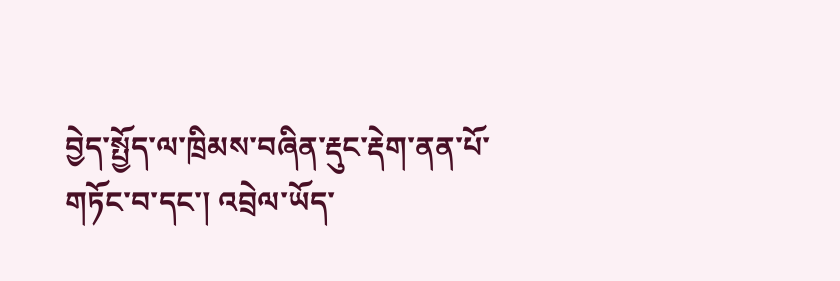བྱེད་སྤྱོད་ལ་ཁྲིམས་བཞིན་རྡུང་རྡེག་ནན་པོ་གཏོང་བ་དང་། འབྲེལ་ཡོད་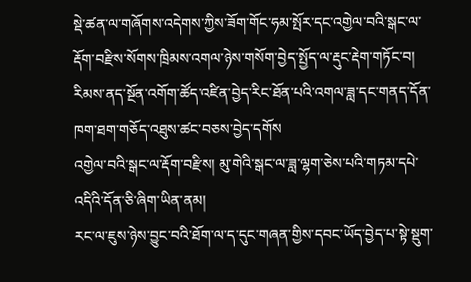སྡེ་ཚན་ལ་གཞོགས་འདེགས་ཀྱིས་ཟོག་གོང་ཧམ་སྤོར་དང་འགྱེལ་བའི་སྒང་ལ་རྡོག་བརྫིས་སོགས་ཁྲིམས་འགལ་ཉེས་གསོག་བྱེད་སྤྱོད་ལ་རྡུང་རྡེག་གཏོང་བ། རིམས་ནད་སྔོན་འགོག་ཚོད་འཛིན་བྱེད་རིང་ཐོན་པའི་འགལ་ཟླ་དང་གནད་དོན་ཁག་ཐག་གཅོད་འཐུས་ཚང་བཅས་བྱེད་དགོས
འགྱེལ་བའི་སྒང་ལ་རྡོག་བརྫིས། མུ་གེའི་སྒང་ལ་ཟླ་ལྷག་ཅེས་པའི་གཏམ་དཔེ་འདིའི་དོན་ཅི་ཞིག་ཡིན་ནམ།
རང་ལ་ཇུས་ཉེས་བྱུང་བའི་ཐོག་ལ་ད་དུང་གཞན་གྱིས་དབང་ཡོད་བྱེད་པ་སྟེ་སྡུག་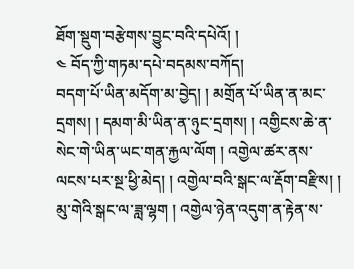ཐོག་སྡུག་བརྩེགས་བྱུང་བའི་དཔེའོ། །
༤ བོད་ཀྱི་གཏམ་དཔེ་བདམས་བཀོད།
བདག་པོ་ཡིན་མདོག་མ་བྱེད། ། མགྲོན་པོ་ཡིན་ན་མང་དྲགས། ། དམག་མི་ཡིན་ན་ཉུང་དྲགས། ། འགྱིངས་ཆེ་ན་སེང་གེ་ཡིན་ཡང་གན་རྐྱལ་ལོག ། འགྱེལ་ཚར་ནས་ལངས་པར་སྔ་ཕྱི་མེད། ། འགྱེལ་བའི་སྒང་ལ་རྡོག་བརྫིས། ། མུ་གེའི་སྒང་ལ་ཟླ་ལྷག ། འགྱེལ་ཉེན་འདུག་ན་རྟེན་ས་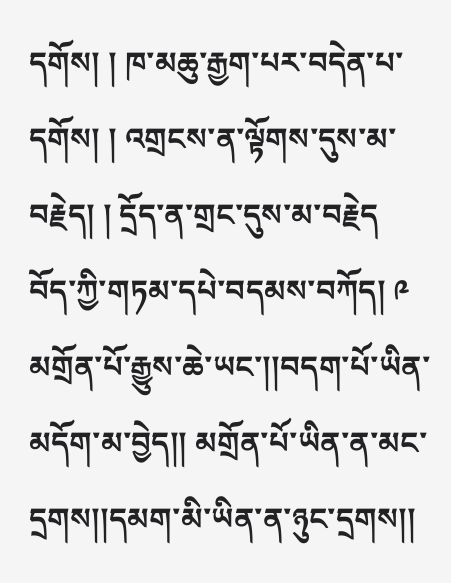དགོས། ། ཁ་མཆུ་རྒྱག་པར་བདེན་པ་དགོས། ། འགྲངས་ན་ལྟོགས་དུས་མ་བརྗེད། ། དྲོད་ན་གྲང་དུས་མ་བརྗེད
བོད་ཀྱི་གཏམ་དཔེ་བདམས་བཀོད། ༩
མགྲོན་པོ་རྒྱུས་ཆེ་ཡང་།།བདག་པོ་ཡིན་མདོག་མ་བྱེད།། མགྲོན་པོ་ཡིན་ན་མང་དྲགས།།དམག་མི་ཡིན་ན་ཉུང་དྲགས།།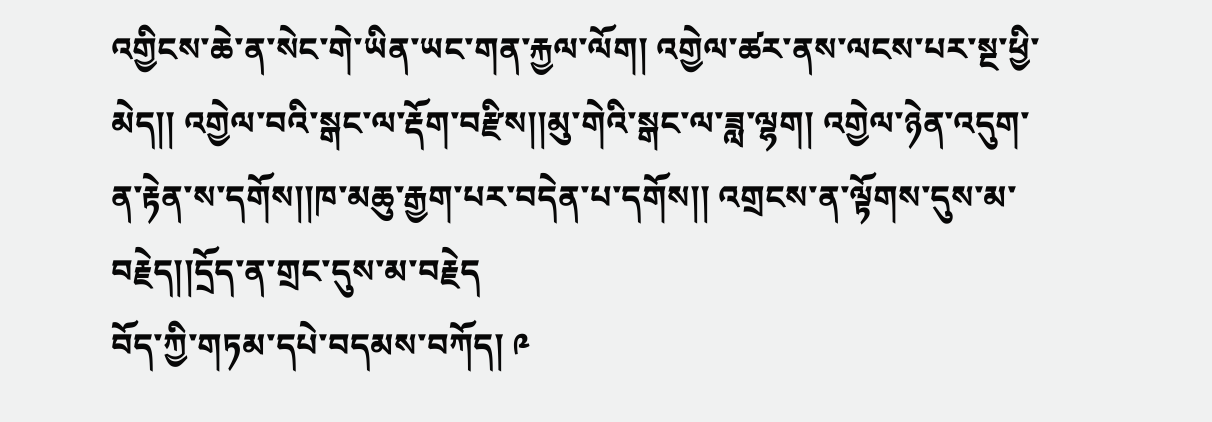འགྱིངས་ཆེ་ན་སེང་གེ་ཡིན་ཡང་གན་རྐྱལ་ལོག། འགྱེལ་ཚར་ནས་ལངས་པར་སྔ་ཕྱི་མེད།། འགྱེལ་བའི་སྒང་ལ་རྡོག་བརྫིས།།མུ་གེའི་སྒང་ལ་ཟླ་ལྷག། འགྱེལ་ཉེན་འདུག་ན་རྟེན་ས་དགོས།།ཁ་མཆུ་རྒྱག་པར་བདེན་པ་དགོས།། འགྲངས་ན་ལྟོགས་དུས་མ་བརྗེད།།དྲོད་ན་གྲང་དུས་མ་བརྗེད
བོད་ཀྱི་གཏམ་དཔེ་བདམས་བཀོད། ༩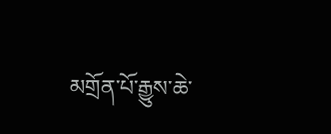མགྲོན་པོ་རྒྱུས་ཆེ་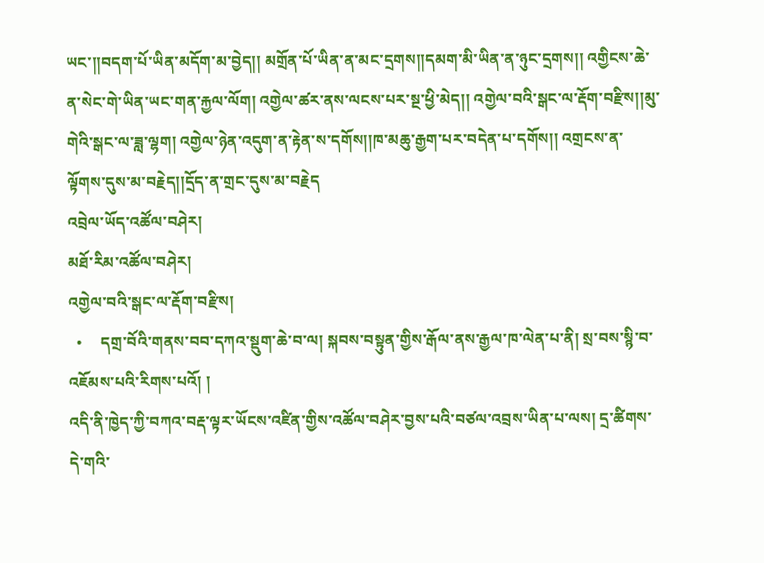ཡང་།།བདག་པོ་ཡིན་མདོག་མ་བྱེད།། མགྲོན་པོ་ཡིན་ན་མང་དྲགས།།དམག་མི་ཡིན་ན་ཉུང་དྲགས།། འགྱིངས་ཆེ་ན་སེང་གེ་ཡིན་ཡང་གན་རྐྱལ་ལོག། འགྱེལ་ཚར་ནས་ལངས་པར་སྔ་ཕྱི་མེད།། འགྱེལ་བའི་སྒང་ལ་རྡོག་བརྫིས།།མུ་གེའི་སྒང་ལ་ཟླ་ལྷག། འགྱེལ་ཉེན་འདུག་ན་རྟེན་ས་དགོས།།ཁ་མཆུ་རྒྱག་པར་བདེན་པ་དགོས།། འགྲངས་ན་ལྟོགས་དུས་མ་བརྗེད།།དྲོད་ན་གྲང་དུས་མ་བརྗེད
འབྲེལ་ཡོད་འཚོལ་བཤེར།
མཐོ་རིམ་འཚོལ་བཤེར།
འགྱེལ་བའི་སྒང་ལ་རྡོག་བརྫིས།
  •     དགྲ་བོའི་གནས་བབ་དཀའ་སྡུག་ཆེ་བ་ལ། སྐབས་བསྟུན་གྱིས་རྒོལ་ནས་རྒྱལ་ཁ་ལེན་པ་ནི། སྲ་བས་སྙི་བ་འཇོམས་པའི་རིགས་པའོ། །
འདི་ནི་ཁྱེད་ཀྱི་བཀའ་བརྡ་ལྟར་ཡོངས་འཛིན་གྱིས་འཚོལ་བཤེར་བྱས་པའི་བཙལ་འབྲས་ཡིན་པ་ལས། དྲ་ཚིགས་དེ་གའི་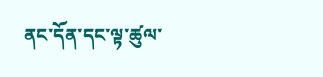ནང་དོན་དང་ལྟ་ཚུལ་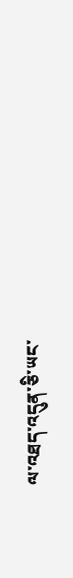ལ་འཐད་འདུན་ཅི་ཡང་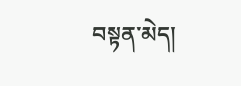བསྟན་མེད།